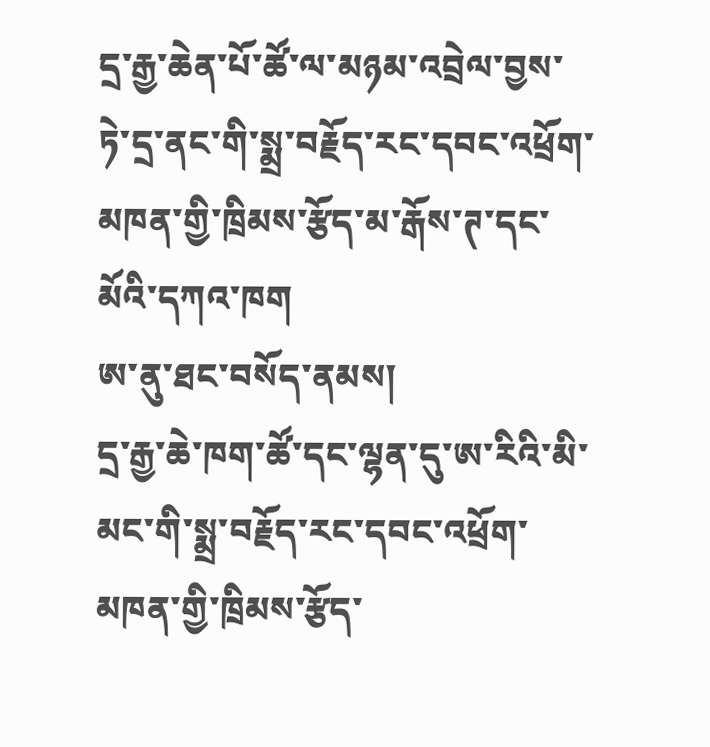དྲ་རྒྱ་ཆེན་པོ་ཚོ་ལ་མཉམ་འབྲེལ་བྱས་ཏེ་དྲ་ནང་གི་སྨྲ་བརྗོད་རང་དབང་འཕྲོག་མཁན་གྱི་ཁྲིམས་རྩོད་མ་རྒོས་ཊ་དང་མོའི་དཀའ་ཁག
ཨ་ནུ་ཐང་བསོད་ནམས།
དྲ་རྒྱ་ཆེ་ཁག་ཚོ་དང་ལྷན་དུ་ཨ་རིའི་མི་མང་གི་སྨྲ་བརྗོད་རང་དབང་འཕྲོག་མཁན་གྱི་ཁྲིམས་རྩོད་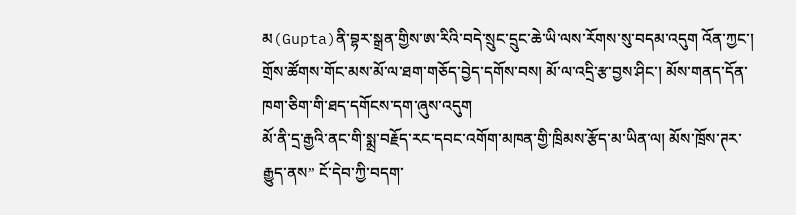མ(Gupta)ནི་བྷར་སྒྲན་གྱིས་ཨ་རིའི་བདེ་སྲུང་དྲུང་ཆེ་ཡི་ལས་རོགས་སུ་བདམ་འདུག འོན་ཀྱང་། གྲོས་ཚོགས་གོང་མས་མོ་ལ་ཐག་གཅོད་བྱེད་དགོས་བས། མོ་ལ་འདྲི་རྩ་བྱས་ཤིང་། མོས་གནད་དོན་ཁག་ཅིག་གི་ཐད་དགོངས་དག་ཞུས་འདུག
མོ་ནི་དྲ་རྒྱའི་ནང་གི་སྨྲ་བརྗོད་རང་དབང་འགོག་མཁན་གྱི་ཁྲིམས་རྩོད་མ་ཡིན་ལ། མོས་ཁྲོས་ཊར་རྒྱུད་ནས” ངོ་དེབ་ཀྱི་བདག་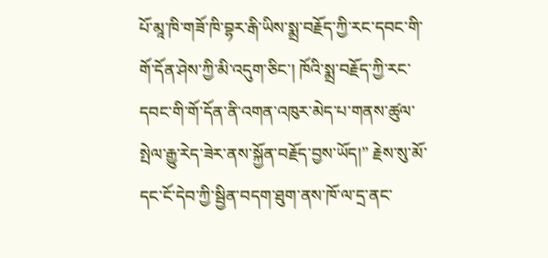པོ་མཱ་ཁི་གཟོ་ཁི་བྷར་རྒི་ཡིས་སྨྲ་བརྗོད་ཀྱི་རང་དབང་གི་གོ་དོན་ཤེས་ཀྱི་མི་འདུག་ཅིང་། ཁོའི་སྨྲ་བརྗོད་ཀྱི་རང་དབང་གི་གོ་དོན་ནི་འགན་འཁུར་མེད་པ་གནས་ཚུལ་སྤེལ་རྒྱུ་རེད་ཟེར་ནས་སྐྱོན་བརྗོད་བྱས་ཡོད།” རྗེས་སུ་མོ་དང་ངོ་དེབ་ཀྱི་སྦྱིན་བདག་ཐུག་ནས་ཁོ་ལ་དྲ་ནང་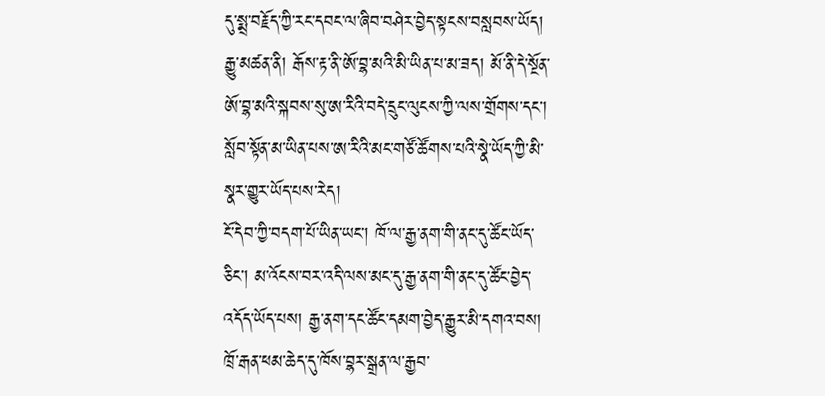དུ་སྨྲ་བརྗོད་ཀྱི་རང་དབང་ལ་ཞིབ་བཤེར་བྱེད་སྟངས་བསླབས་ཡོད། རྒྱུ་མཚན་ནི། རྒོས་རྟ་ནི་ཨོ་བྷ་མའི་མི་ཡིན་པ་མ་ཟད། མོ་ནི་དེ་སྔོན་ཨོ་བྷ་མའི་སྐབས་སུ་ཨ་རིའི་བདེ་དྲུང་ལུངས་ཀྱི་ལས་གྲོགས་དང་། སློབ་སྟོན་མ་ཡིན་པས་ཨ་རིའི་མང་གཙོ་ཚོགས་པའི་སྣེ་ཡོད་ཀྱི་མི་སྣར་གྱུར་ཡོད་པས་རེད།
ངོ་དེབ་ཀྱི་བདག་པོ་ཡིན་ཡང་། ཁོ་ལ་རྒྱ་ནག་གི་ནང་དུ་ཚོང་ཡོད་ཅིང་། མ་འོངས་བར་འདི་ལས་མང་དུ་རྒྱ་ནག་གི་ནང་དུ་ཚོང་བྱེད་འདོད་ཡོད་པས། རྒྱ་ནག་དང་ཚོང་དམག་བྱེད་རྒྱུར་མི་དགའ་བས། ཁྲོ་རྒན་ཕམ་ཆེད་དུ་ཁོས་བྷར་སྒྲན་ལ་རྒྱབ་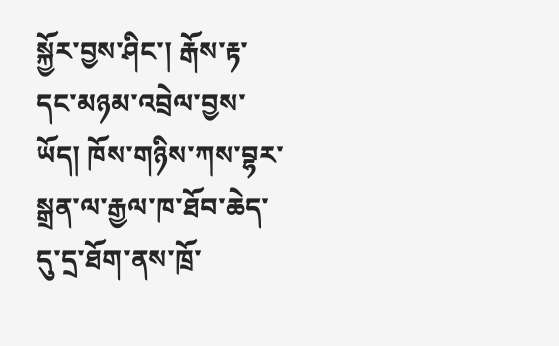སྐྱོར་བྱས་ཤིང་། རྒོས་རྟ་དང་མཉམ་འབྲེལ་བྱས་ཡོད། ཁོས་གཉིས་ཀས་བྷར་སྒྲན་ལ་རྒྱལ་ཁ་ཐོབ་ཆེད་དུ་དྲ་ཐོག་ནས་ཁྲོ་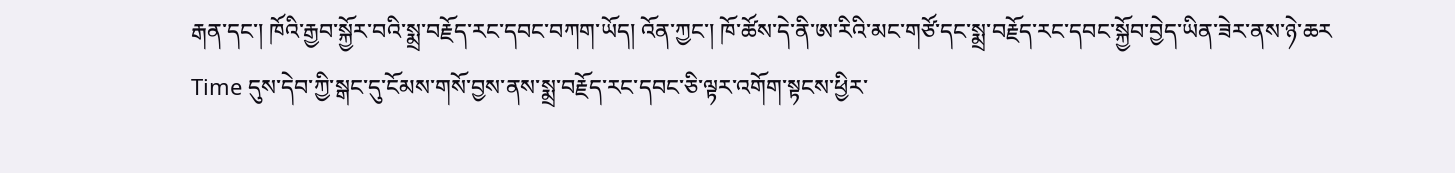རྒན་དང་། ཁོའི་རྒྱབ་སྐྱོར་བའི་སྨྲ་བརྗོད་རང་དབང་བཀག་ཡོད། འོན་ཀྱང་། ཁོ་ཚོས་དེ་ནི་ཨ་རིའི་མང་གཙོ་དང་སྨྲ་བརྗོད་རང་དབང་སྐྱོབ་བྱེད་ཡིན་ཟེར་ནས་ཉེ་ཆར Time དུས་དེབ་ཀྱི་སྒང་དུ་ངོམས་གསོ་བྱས་ནས་སྨྲ་བརྗོད་རང་དབང་ཅི་ལྟར་འགོག་སྟངས་ཕྱིར་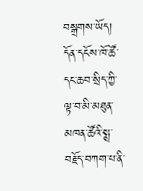བསྒྲགས་ཡོད།
དོན་དངོས་ཁོ་ཚོ་དང་ཆབ་སྲིད་ཀྱི་ལྟ་བ་མི་མཐུན་མཁན་ཚོའི་སྨྲ་བརྗོད་བཀག་པ་ནི་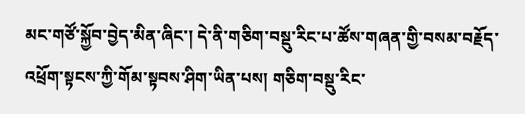མང་གཙོ་སྐྱོབ་བྱེད་མིན་ཞིང་། དེ་ནི་གཅིག་བསྡུ་རིང་པ་ཚོས་གཞན་གྱི་བསམ་བརྗོད་འཕྲོག་སྟངས་ཀྱི་གོམ་སྟབས་ཤིག་ཡིན་པས། གཅིག་བསྡུ་རིང་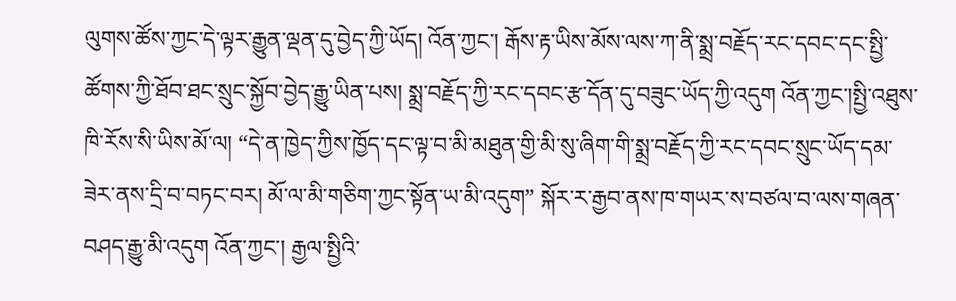ལུགས་ཚོས་ཀྱང་དེ་ལྟར་རྒྱུན་ལྡན་དུ་བྱེད་ཀྱི་ཡོད། འོན་ཀྱང་། རྒོས་རྟ་ཡིས་མོས་ལས་ཀ་ནི་སྨྲ་བརྗོད་རང་དབང་དང་སྤྱི་ཚོགས་ཀྱི་ཐོབ་ཐང་སྲུང་སྐྱོབ་བྱེད་རྒྱུ་ཡིན་པས། སྨྲ་བརྗོད་ཀྱི་རང་དབང་རྩ་དོན་དུ་བཟུང་ཡོད་ཀྱི་འདུག འོན་ཀྱང་།སྤྱི་འཐུས་ཁི་རོས་སི་ཡིས་མོ་ལ། “དེ་ན་ཁྱེད་ཀྱིས་ཁྱོད་དང་ལྟ་བ་མི་མཐུན་གྱི་མི་སུ་ཞིག་གི་སྨྲ་བརྗོད་ཀྱི་རང་དབང་སྲུང་ཡོད་དམ་ཟེར་ནས་དྲི་བ་བཏང་བར། མོ་ལ་མི་གཅིག་ཀྱང་སྟོན་ཡ་མི་འདུག” སྐོར་ར་རྒྱབ་ནས་ཁ་གཡར་ས་བཙལ་བ་ལས་གཞན་བཤད་རྒྱུ་མི་འདུག འོན་ཀྱང་། རྒྱལ་སྤྱིའི་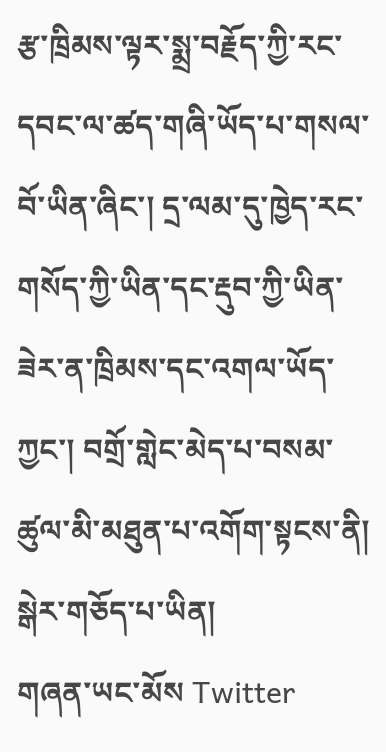རྩ་ཁྲིམས་ལྟར་སྨྲ་བརྗོད་ཀྱི་རང་དབང་ལ་ཚད་གཞི་ཡོད་པ་གསལ་བོ་ཡིན་ཞིང་། དྲ་ལམ་དུ་ཁྱེད་རང་གསོད་ཀྱི་ཡིན་དང་རྡུབ་ཀྱི་ཡིན་ཟེར་ན་ཁྲིམས་དང་འགལ་ཡོད་ཀྱང་། བགྲོ་གླེང་མེད་པ་བསམ་ཚུལ་མི་མཐུན་པ་འགོག་སྟངས་ནི། སྒེར་གཅོད་པ་ཡིན།
གཞན་ཡང་མོས Twitter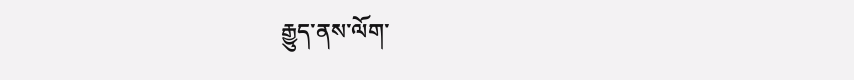རྒྱུད་ནས་ལོག་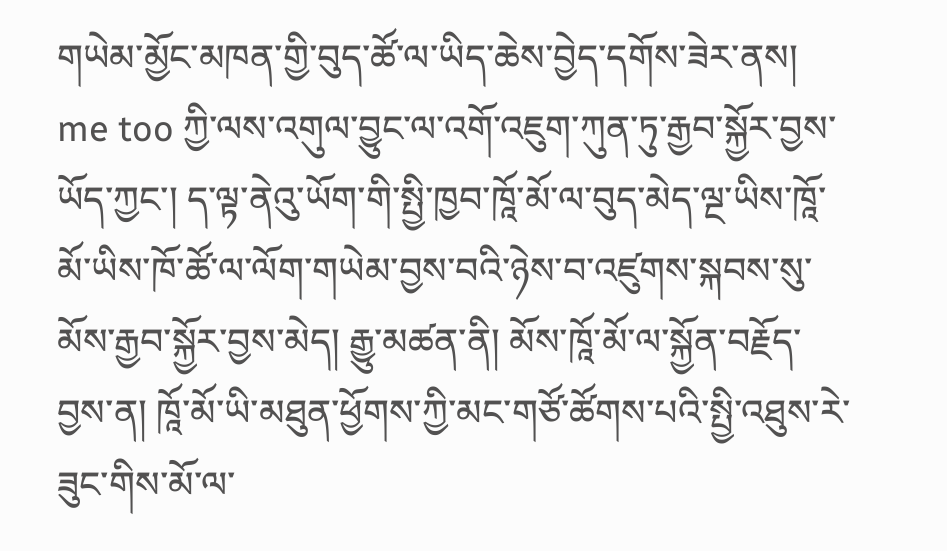གཡེམ་མྱོང་མཁན་གྱི་བུད་ཚོ་ལ་ཡིད་ཆེས་བྱེད་དགོས་ཟེར་ནས།  me too ཀྱི་ལས་འགུལ་བྱུང་ལ་འགོ་འཇུག་ཀུན་ཏུ་རྒྱབ་སྐྱོར་བྱས་ཡོད་ཀྱང་། ད་ལྟ་ནེའུ་ཡོག་གི་སྤྱི་ཁྱབ་ཁཱོ་མོ་ལ་བུད་མེད་ལྔ་ཡིས་ཁཱོ་མོ་ཡིས་ཁོ་ཚོ་ལ་ལོག་གཡེམ་བྱས་བའི་ཉེས་བ་འཛུགས་སྐབས་སུ་མོས་རྒྱབ་སྐྱོར་བྱས་མེད། རྒྱུ་མཚན་ནི། མོས་ཁཱོ་མོ་ལ་སྐྱོན་བརྗོད་བྱས་ན། ཁཱོ་མོ་ཡི་མཐུན་ཕྱོགས་ཀྱི་མང་གཙོ་ཚོགས་པའི་སྤྱི་འཐུས་རེ་ཟུང་གིས་མོ་ལ་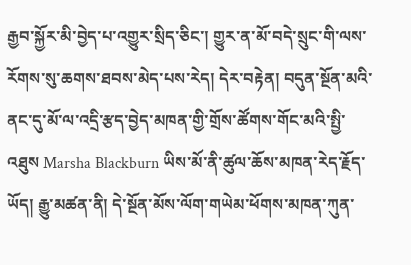རྒྱབ་སྐྱོར་མི་བྱེད་པ་འགྱུར་སྲིད་ཅིང་། གྱུར་ན་མོ་བདེ་སྲུང་གི་ལས་རོགས་སུ་ཆགས་ཐབས་མེད་པས་རེད། དེར་བརྟེན། བདུན་སྔོན་མའི་ནང་དུ་མོ་ལ་འདྲི་རྩད་བྱེད་མཁན་གྱི་གྲོས་ཚོགས་གོང་མའི་སྤྱི་འཐུས Marsha Blackburn ཡིས་མོ་ནི་ཚུལ་ཆོས་མཁན་རེད་རྗོད་ཡོད། རྒྱུ་མཚན་ནི། དེ་སྔོན་མོས་ལོག་གཡེམ་ཕོགས་མཁན་ཀུན་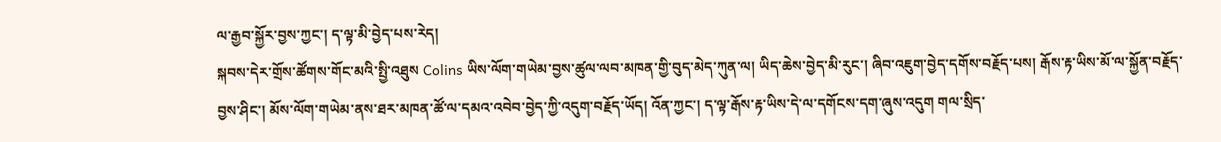ལ་རྒྱབ་སྐྱོར་བྱས་ཀྱང་། ད་ལྟ་མི་བྱེད་པས་རེད།
སྐབས་དེར་གྲོས་ཚོགས་གོང་མའི་སྤྱི་འཐུས Colins ཡིས་ལོག་གཡེམ་བྱས་ཚུལ་ལབ་མཁན་གྱི་བུད་མེད་ཀུན་ལ། ཡིད་ཆེས་བྱེད་མི་རུང་། ཞིབ་འཇུག་བྱེད་དགོས་བརྗོད་པས། རྒོས་རྟ་ཡིས་མོ་ལ་སྐྱོན་བརྗོད་བྱས་ཤིང་། མོས་ལོག་གཡེམ་ནས་ཐར་མཁན་ཚོ་ལ་དམའ་འབེབ་བྱེད་ཀྱི་འདུག་བརྗོད་ཡོད། འོན་ཀྱང་། ད་ལྟ་རྒོས་རྟ་ཡིས་དེ་ལ་དགོངས་དག་ཞུས་འདུག གལ་སྲིད་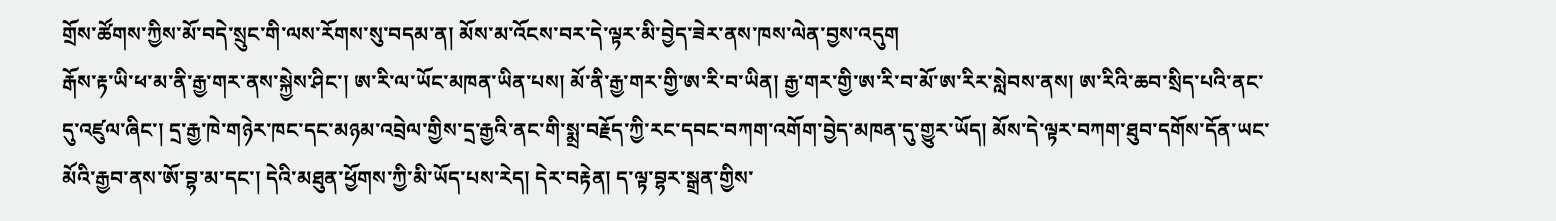གྲོས་ཚོགས་ཀྱིས་མོ་བདེ་སྲུང་གི་ལས་རོགས་སུ་བདམ་ན། མོས་མ་འོངས་བར་དེ་ལྟར་མི་བྱེད་ཟེར་ནས་ཁས་ལེན་བྱས་འདུག
རྒོས་རྟ་ཡི་ཕ་མ་ནི་རྒྱ་གར་ནས་སྐྱེས་ཤིང་། ཨ་རི་ལ་ཡོང་མཁན་ཡིན་པས། མོ་ནི་རྒྱ་གར་གྱི་ཨ་རི་བ་ཡིན། རྒྱ་གར་གྱི་ཨ་རི་བ་མོ་ཨ་རིར་སླེབས་ནས། ཨ་རིའི་ཆབ་སྲིད་པའི་ནང་དུ་འཛུལ་ཞིང་། དྲ་རྒྱ་ཁེ་གཉེར་ཁང་དང་མཉམ་འབྲེལ་གྱིས་དྲ་རྒྱའི་ནང་གི་སྨྲ་བརྗོད་ཀྱི་རང་དབང་བཀག་འགོག་བྱེད་མཁན་དུ་གྱུར་ཡོད། མོས་དེ་ལྟར་བཀག་ཐུབ་དགོས་དོན་ཡང་མོའི་རྒྱབ་ནས་ཨོ་བྷ་མ་དང་། དེའི་མཐུན་ཕྱོགས་ཀྱི་མི་ཡོད་པས་རེད། དེར་བརྟེན། ད་ལྟ་བྷར་སྒྲན་གྱིས་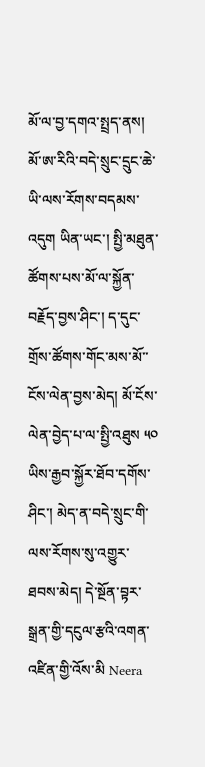མོ་ལ་བྱ་དགའ་སྤྲད་ནས། མོ་ཨ་རིའི་བདེ་སྲུང་དྲུང་ཆེ་ཡི་ལས་རོགས་བདམས་འདུག ཡིན་ཡང་། སྤྱི་མཐུན་ཚོགས་པས་མོ་ལ་སྐྱོན་བརྗོད་བྱས་ཤིང་། ད་དུང་གྲོས་ཚོགས་གོང་མས་མོ་་ངོས་ལེན་བྱས་མེད། མོ་ངོས་ལེན་བྱེད་པ་ལ་སྤྱི་འཐུས ༥༠ ཡིས་རྒྱབ་སྐྱོར་ཐོབ་དགོས་ཤིང་། མེད་ན་བདེ་སྲུང་གི་ལས་རོགས་སུ་འགྱུར་ཐབས་མེད། དེ་སྔོན་བྟར་སྒྲན་གྱི་དངུལ་རྩའི་འགན་འཛིན་གྱི་འོས་མི Neera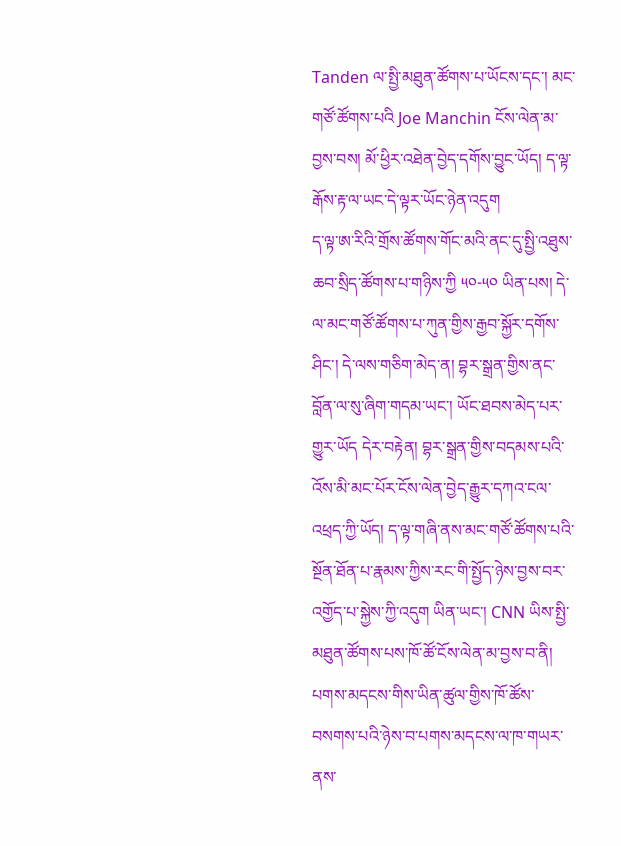Tanden ལ་སྤྱི་མཐུན་ཚོགས་པ་ཡོངས་དང་། མང་གཙོ་ཚོགས་པའི Joe Manchin ངོས་ལེན་མ་བྱས་བས། མོ་ཕྱིར་འཐེན་བྱེད་དགོས་བྱུང་ཡོད། ད་ལྟ་རྒོས་རྟ་ལ་ཡང་དེ་ལྟར་ཡོང་ཉེན་འདུག
ད་ལྟ་ཨ་རིའི་གྲོས་ཚོགས་གོང་མའི་ནང་དུ་སྤྱི་འཐུས་ཆབ་སྲིད་ཚོགས་པ་གཉིས་ཀྱི ༥༠-༥༠ ཡིན་པས། དེ་ལ་མང་གཙོ་ཚོགས་པ་ཀུན་གྱིས་རྒྱབ་སྐྱོར་དགོས་ཤིང་། དེ་ལས་གཅིག་མེད་ན། བྷར་སྒྲན་གྱིས་ནང་བློན་ལ་སུ་ཞིག་གདམ་ཡང་། ཡོང་ཐབས་མེད་པར་གྱུར་ཡོད དེར་བརྟེན། བྷར་སྒྲན་གྱིས་བདམས་པའི་འོས་མི་མང་པོར་ངོས་ལེན་བྱེད་རྒྱུར་དཀའ་ངལ་འཕྲད་ཀྱི་ཡོད། ད་ལྟ་གཞི་ནས་མང་གཙོ་ཚོགས་པའི་སྔོན་ཐོན་པ་རྣམས་ཀྱིས་རང་གི་སྤྱོད་ཉེས་བྱས་བར་འགྱོད་པ་སྐྱེས་ཀྱི་འདུག ཡིན་ཡང་། CNN ཡིས་སྤྱི་མཐུན་ཚོགས་པས་ཁོ་ཚོ་ངོས་ལེན་མ་བྱས་བ་ནི། པགས་མདངས་གིས་ཡིན་ཚུལ་གྱིས་ཁོ་ཚོས་བསགས་པའི་ཉེས་བ་པགས་མདངས་ལ་ཁ་གཡར་ནས་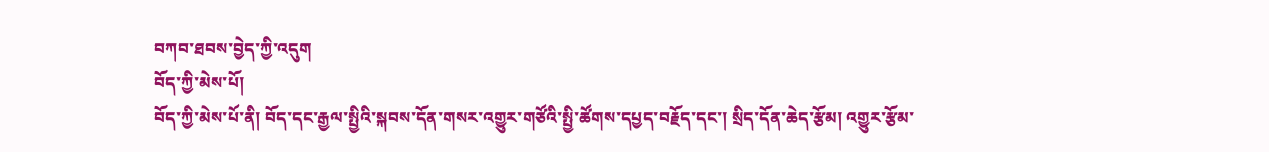བཀབ་ཐབས་བྱེད་ཀྱི་འདུག
བོད་ཀྱི་མེས་པོ།
བོད་ཀྱི་མེས་པོ་ནི། བོད་དང་རྒྱལ་སྤྱིའི་སྐབས་དོན་གསར་འགྱུར་གཙོའི་སྤྱི་ཚོགས་དཔྱད་བརྗོད་དང་། སྲིད་དོན་ཆེད་རྩོམ། འགྱུར་རྩོམ་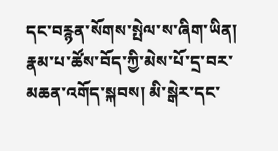དང་བརྙན་སོགས་སྤེལ་ས་ཞིག་ཡིན།
རྣམ་པ་ཚོས་བོད་ཀྱི་མེས་པོ་དྲ་བར་མཆན་འགོད་སྐབས། མི་སྒེར་དང་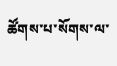ཚོགས་པ་སོགས་ལ་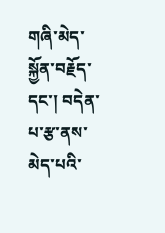གཞི་མེད་སྐྱོན་བརྗོད་དང་། བདེན་པ་རྩ་ནས་མེད་པའི་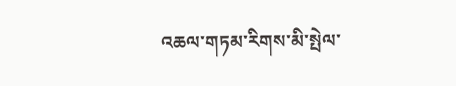འཆལ་གཏམ་རིགས་མི་སྤེལ་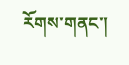རོགས་གནང་།